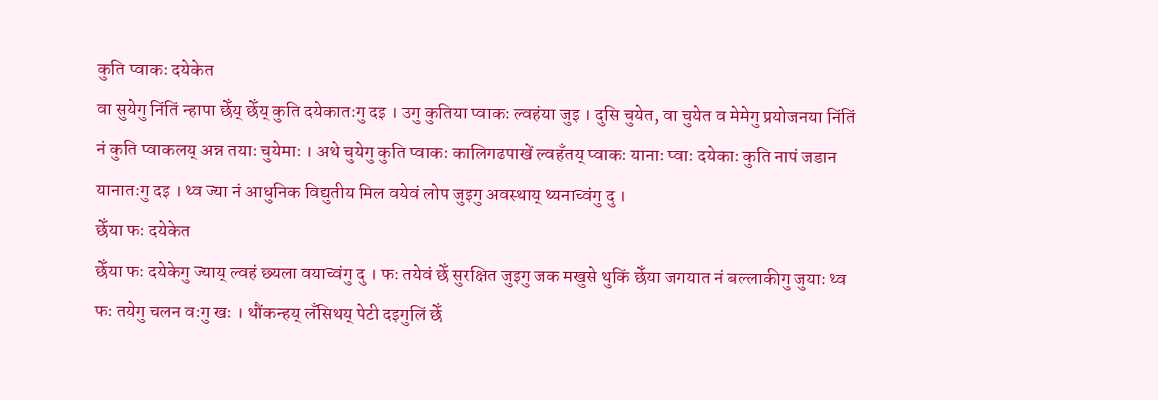कुति प्वाकः दयेकेत
वा सुयेगु निंतिं न्हापा छेँय् छेँय् कुति दयेकातःगु दइ । उगु कुतिया प्वाकः ल्वहंया जुइ । दुसि चुयेत, वा चुयेत व मेमेगु प्रयोजनया निंतिं नं कुति प्वाकलय् अन्न तयाः चुयेमाः । अथे चुयेगु कुति प्वाकः कालिगढपाखें ल्वहँतय् प्वाकः यानाः प्वाः दयेकाः कुति नापं जडान यानातःगु दइ । थ्व ज्या नं आधुनिक विद्युतीय मिल वयेवं लोप जुइगु अवस्थाय् थ्यनाच्वंगु दु ।
छेँया फः दयेकेत
छेँया फः दयेकेगु ज्याय् ल्वहं छ्यला वयाच्वंगु दु । फः तयेवं छेँ सुरक्षित जुइगु जक मखुसे थुकिं छेँया जगयात नं बल्लाकीगु जुयाः थ्व फः तयेगु चलन वःगु खः । थौंकन्हय् लँसिथय् पेटी दइगुलिं छेँ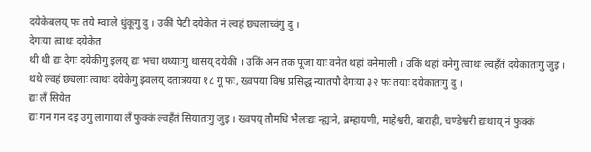दयेकेबलय् फः तये म्वाःले धुंकूगु दु । उकीं पेटी दयेकेत नं ल्वहं छ्यलाच्वंगु दु ।
देगःया त्वाथः दयेकेत
थी थी द्यः देगः दयेकीगु इलय् द्यः भचा थथ्याःगु थासय् दयेकी । उकिं अन तक पूजा याः वनेत थहां वनेमाली । उकिं थहां वनेगु त्वाथः ल्वहँतं दयेकातःगु जुइ । थथे ल्वहं छ्यलाः त्वाथः दयेकेगु झ्वलय् दतात्रयया १८ गू फः, ख्वपया विश्व प्रसिद्ध न्यातपौ देगःया ३२ फः तयाः दयेकातःगु दु ।
द्यः लँ सियेत
द्यः गन गन दइ उगु लागाया लँ फुक्कं ल्वहँतं सियातःगु जुइ । ख्वपय् तौमधि भैलःद्यः न्ह्यःने, ब्रम्हायणी, माहेश्वरी, बाराही, चण्डेश्वरी द्यःथाय् नं फुक्कं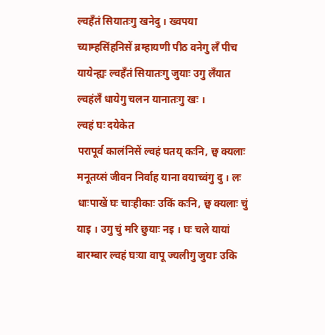ल्वहँतं सियातःगु खनेदु । ख्वपया च्याम्हसिंहनिसें ब्रम्हायणी पीठ वनेगु लँ पीच यायेन्ह्यः ल्वहँतं सियातःगु जुयाः उगु लँयात ल्वहंलँ धायेगु चलन यानातःगु खः ।
ल्वहं घः दयेकेत
परापूर्व कालंनिसें ल्वहं घतय् कःनि, छ्व क्यलाः मनूतय्सं जीवन निर्वाह याना वयाच्वंगु दु । लः धाःपाखें घः चाःहीकाः उकिं कःनि, छ्व क्यलाः चुं याइ । उगु चुं मरि छुयाः नइ । घः चले यायां बारम्बार ल्वहं घःया वापू ज्यलीगु जुयाः उकि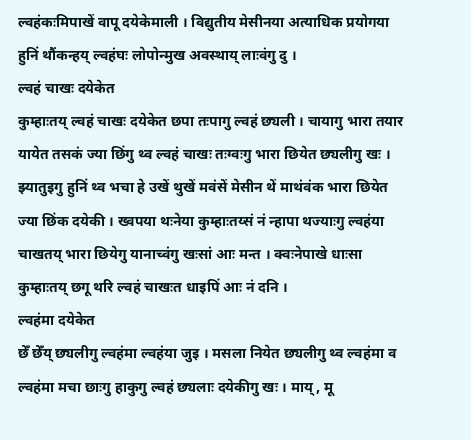ल्वहंकःमिपाखें वापू दयेकेमाली । विद्युतीय मेसीनया अत्याधिक प्रयोगया हुनिं थौंकन्हय् ल्वहंघः लोपोन्मुख अवस्थाय् लाःवंगु दु ।
ल्वहं चाखः दयेकेत
कुम्हाःतय् ल्वहं चाखः दयेकेत छपा तःपागु ल्वहं छ्यली । चायागु भारा तयार यायेत तसकं ज्या छिंगु थ्व ल्वहं चाखः तःग्वःगु भारा छियेत छ्यलीगु खः । झ्यातुइगु हुनिं थ्व भचा हे उखें थुखें मवंसें मेसीन थें माथंवंक भारा छियेत ज्या छिंक दयेकी । ख्वपया थःनेया कुम्हाःतय्सं नं न्हापा थज्याःगु ल्वहंया चाखतय् भारा छियेगु यानाच्वंगु खःसां आः मन्त । क्वःनेपाखे धाःसा कुम्हाःतय् छगू थरि ल्वहं चाखःत धाइपिं आः नं दनि ।
ल्वहंमा दयेकेत
छेँ छेँय् छ्यलीगु ल्वहंमा ल्वहंया जुइ । मसला नियेत छ्यलीगु थ्व ल्वहंमा व ल्वहंमा मचा छाःगु हाकुगु ल्वहं छ्यलाः दयेकीगु खः । माय्, मू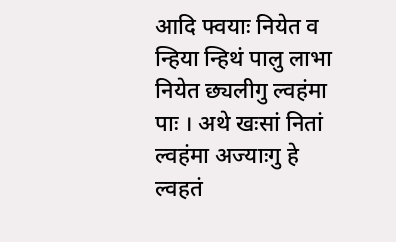आदि फ्वयाः नियेत व न्हिया न्हिथं पालु लाभा नियेत छ्यलीगु ल्वहंमा पाः । अथे खःसां नितां ल्वहंमा अज्याःगु हे ल्वहतं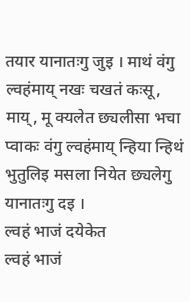तयार यानातःगु जुइ । माथं वंगु ल्वहंमाय् नखः चखतं कःसू, माय्, मू क्यलेत छ्यलीसा भचा प्वाकः वंगु ल्वहंमाय् न्हिया न्हिथं भुतुलिइ मसला नियेत छ्यलेगु यानातःगु दइ ।
ल्वहं भाजं दयेकेत
ल्वहं भाजं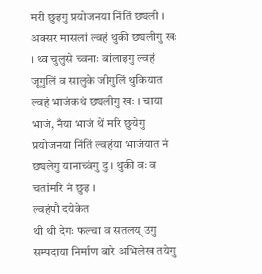मरी छुइगु प्रयोजनया निंतिं छ्यली । अक्सर मासलां ल्वहं थुकी छ्यलीगु खः । थ्व चुलुसे च्वनाः बांलाइगु ल्वहं जूगुलिं व सालुके जीगुलिं थुकियात ल्वहं भाजंकथं छ्यलीगु खः । चाया भाजं, नँया भाजं थें मरि छुयेगु प्रयोजनया निंतिं ल्वहंया भाजंयात नं छ्यलेगु यानाच्वंगु दु । थुकी वः व चतांमरि नं छुइ ।
ल्वहंपौ दयेकेत
थी थी देगः फल्चा व सतलय् उगु सम्पदाया निर्माण बारे अभिलेख तयेगु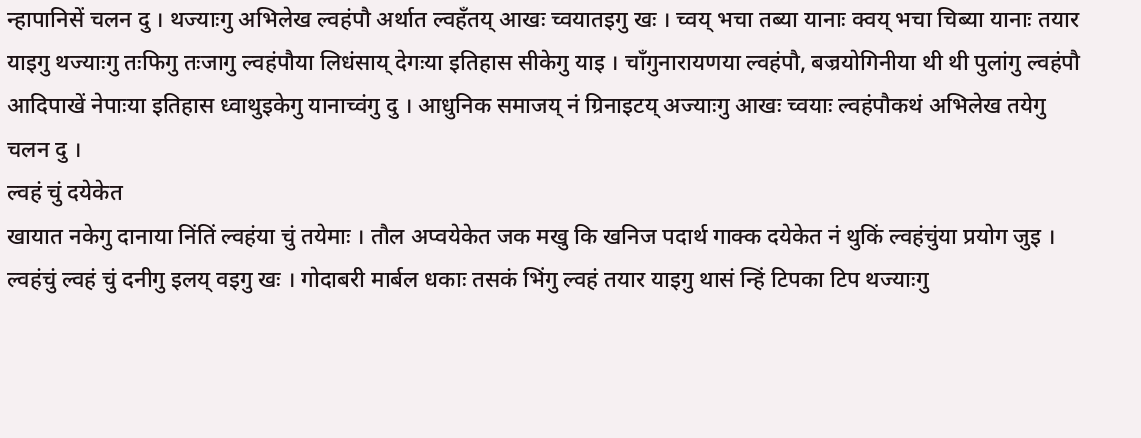न्हापानिसें चलन दु । थज्याःगु अभिलेख ल्वहंपौ अर्थात ल्वहँतय् आखः च्वयातइगु खः । च्वय् भचा तब्या यानाः क्वय् भचा चिब्या यानाः तयार याइगु थज्याःगु तःफिगु तःजागु ल्वहंपौया लिधंसाय् देगःया इतिहास सीकेगु याइ । चाँगुनारायणया ल्वहंपौ, बज्रयोगिनीया थी थी पुलांगु ल्वहंपौ आदिपाखें नेपाःया इतिहास ध्वाथुइकेगु यानाच्वंगु दु । आधुनिक समाजय् नं ग्रिनाइटय् अज्याःगु आखः च्वयाः ल्वहंपौकथं अभिलेख तयेगु चलन दु ।
ल्वहं चुं दयेकेत
खायात नकेगु दानाया निंतिं ल्वहंया चुं तयेमाः । तौल अप्वयेकेत जक मखु कि खनिज पदार्थ गाक्क दयेकेत नं थुकिं ल्वहंचुंया प्रयोग जुइ । ल्वहंचुं ल्वहं चुं दनीगु इलय् वइगु खः । गोदाबरी मार्बल धकाः तसकं भिंगु ल्वहं तयार याइगु थासं न्हिं टिपका टिप थज्याःगु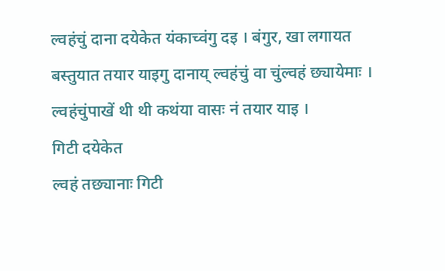ल्वहंचुं दाना दयेकेत यंकाच्वंगु दइ । बंगुर, खा लगायत बस्तुयात तयार याइगु दानाय् ल्वहंचुं वा चुंल्वहं छ्यायेमाः । ल्वहंचुंपाखें थी थी कथंया वासः नं तयार याइ ।
गिटी दयेकेत
ल्वहं तछ्यानाः गिटी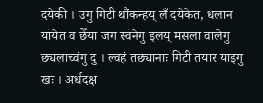दयेकी । उगु गिटी थौंकन्हय् लँ दयेकेत, धलान यायेत व छेँया जग स्वनेगु इलय् मसला वालेगु छ्यलाच्वंगु दु । ल्वहं तछ्यानाः गिटी तयार याइगु खः । अर्धदक्ष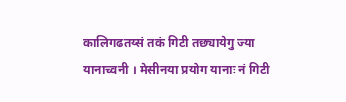कालिगढतय्सं तकं गिटी तछ्यायेगु ज्या यानाच्वनी । मेसीनया प्रयोग यानाः नं गिटी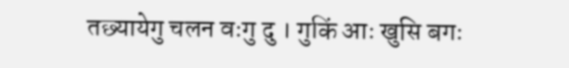तछ्यायेगु चलन वःगु दु । गुकिं आः खुसि बगः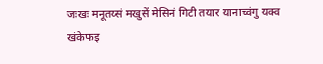जःखः मनूतय्सं मखुसें मेसिनं गिटी तयार यानाच्वंगु यक्व खंकेफइ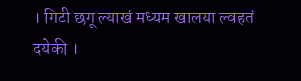। गिटी छगू ल्याखं मध्यम खालया ल्वहतं दयेकी ।